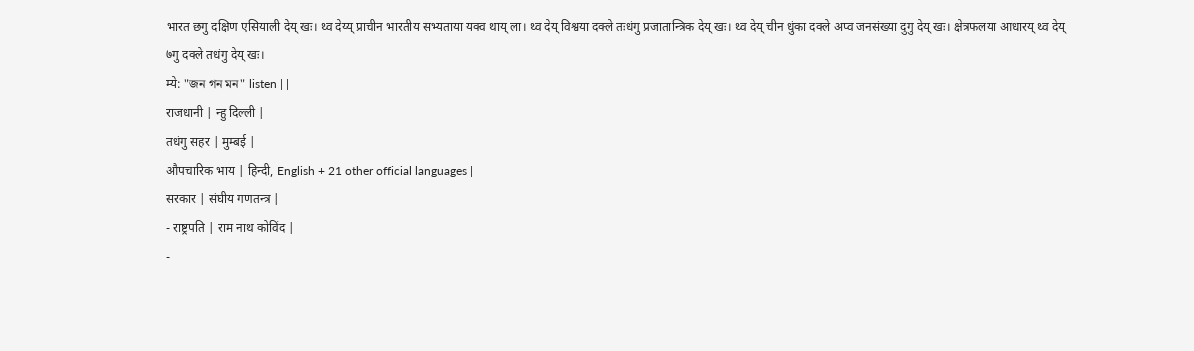भारत छगु दक्षिण एसियाली देय् खः। थ्व देय्य् प्राचीन भारतीय सभ्यताया यक्व थाय् ला। थ्व देय् विश्वया दक्ले तःधंगु प्रजातान्त्रिक देय् खः। थ्व देय् चीन धुंका दक्ले अप्व जनसंख्या दुगु देय् खः। क्षेत्रफलया आधारय् थ्व देय् ७गु दक्ले तधंगु देय् खः।
म्ये: "জন গন মন" listen | |
राजधानी | न्हु दिल्ली |
तधंगु सहर | मुम्बई |
औपचारिक भाय | हिन्दी, English + 21 other official languages |
सरकार | संघीय गणतन्त्र |
- राष्ट्रपति | राम नाथ कोविंद |
-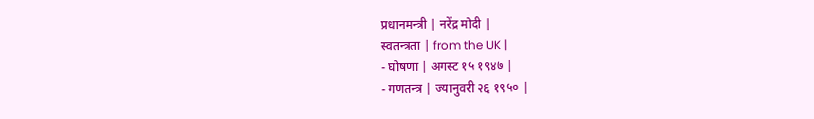प्रधानमन्त्री | नरेंद्र मोदी |
स्वतन्त्रता | from the UK |
- घोषणा | अगस्ट १५ १९४७ |
- गणतन्त्र | ज्यानुवरी २६ १९५० |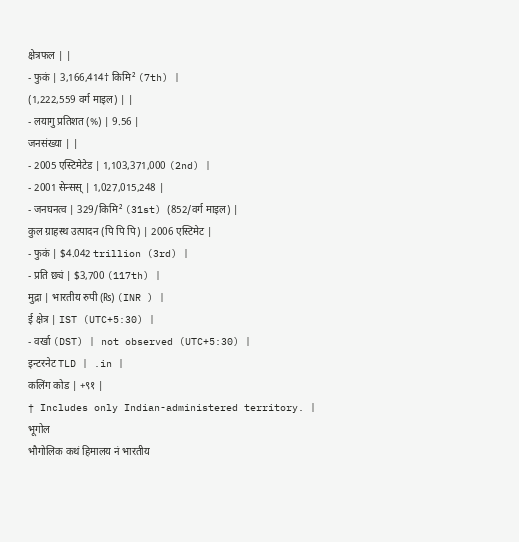क्षेत्रफल | |
- फुकं | 3,166,414† किमि² (7th) |
(1,222,559 वर्ग माइल) | |
- लयागु प्रतिशत (%) | 9.56 |
जनसंख्या | |
- 2005 एस्टिमेटेड | 1,103,371,000 (2nd) |
- 2001 सेन्सस् | 1,027,015,248 |
- जनघनत्व | 329/किमि² (31st) (852/वर्ग माइल) |
कुल ग्राहस्थ उत्पादन (पि पि पि) | 2006 एस्टिमेट |
- फुकं | $4.042 trillion (3rd) |
- प्रति छ्यं | $3,700 (117th) |
मुद्रा | भारतीय रुपी (₨) (INR ) |
ई क्षेत्र | IST (UTC+5:30) |
- वर्खा (DST) | not observed (UTC+5:30) |
इन्टरनेट TLD | .in |
कलिंग कोड | +९१ |
† Includes only Indian-administered territory. |
भूगोल
भौगोलिक कथं हिमालय नं भारतीय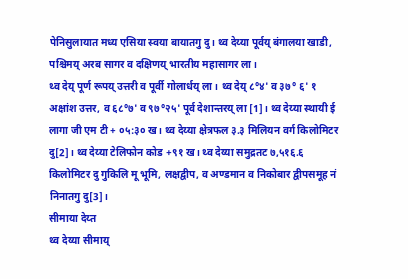पेनिसुलायात मध्य एसिया स्वया बायातगु दु। थ्व देय्या पूर्वय् बंगालया खाडी, पश्चिमय् अरब सागर व दक्षिणय् भारतीय महासागर ला।
थ्व देय् पूर्ण रूपय् उत्तरी व पूर्वी गोलार्धय् ला। थ्व देय् ८°४' व ३७° ६' १ अक्षांश उत्तर, व ६८°७' व ९७°२५' पूर्व देशान्तरय् ला [1]। थ्व देय्या स्थायी ई लागा जी एम टी + ०५:३० ख। थ्व देय्या क्षेत्रफल ३.३ मिलियन वर्ग किलोमिटर दु[2]। थ्व देय्या टेलिफोन कोड +९१ ख। थ्व देय्या समुद्रतट ७,५१६.६ किलोमिटर दु गुकिलि मू भूमि, लक्षद्वीप, व अण्डमान व निकोबार द्वीपसमूह नं निनातगु दु[3]।
सीमाया देय्त
थ्व देय्या सीमाय्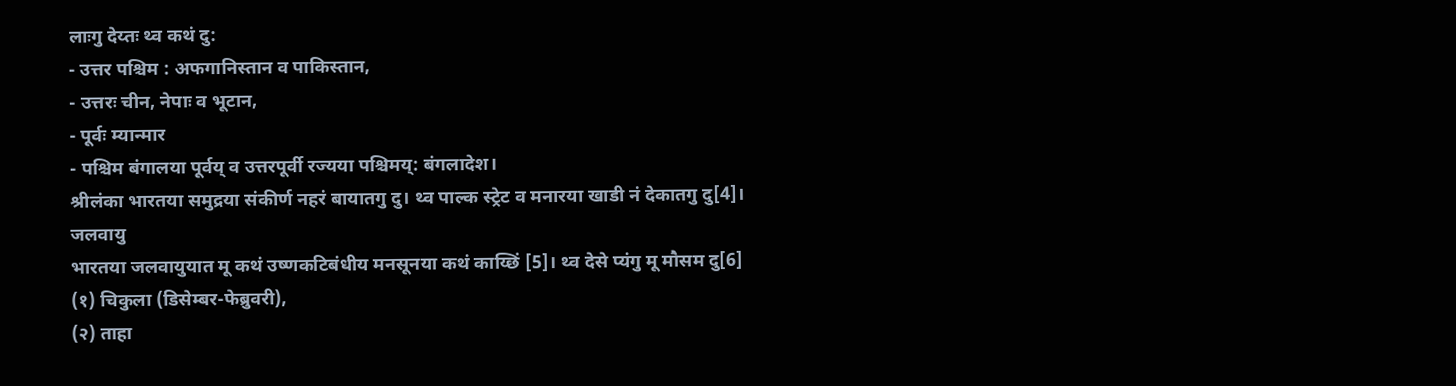लाःगु देय्तः थ्व कथं दु:
- उत्तर पश्चिम : अफगानिस्तान व पाकिस्तान,
- उत्तरः चीन, नेपाः व भूटान,
- पूर्वः म्यान्मार
- पश्चिम बंगालया पूर्वय् व उत्तरपूर्वी रज्यया पश्चिमय्: बंगलादेश।
श्रीलंका भारतया समुद्रया संकीर्ण नहरं बायातगु दु। थ्व पाल्क स्ट्रेट व मनारया खाडी नं देकातगु दु[4]।
जलवायु
भारतया जलवायुयात मू कथं उष्णकटिबंधीय मनसूनया कथं काय्छिं [5]। थ्व देसे प्यंगु मू मौसम दु[6]
(१) चिकुला (डिसेम्बर-फेब्रुवरी),
(२) ताहा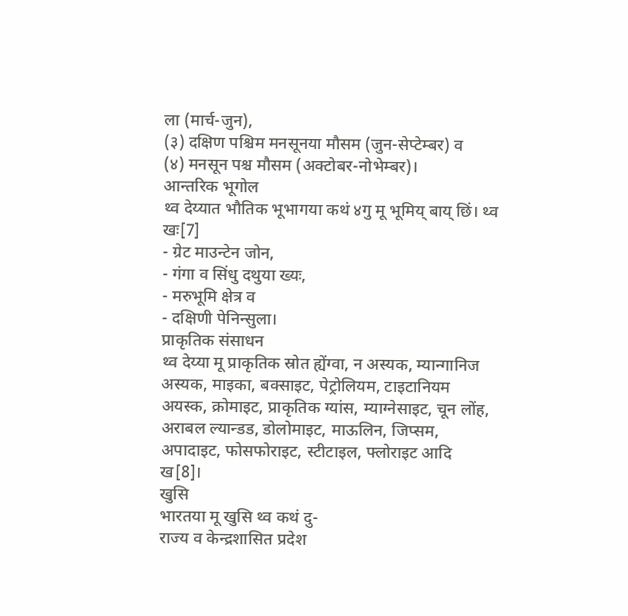ला (मार्च-जुन),
(३) दक्षिण पश्चिम मनसूनया मौसम (जुन-सेप्टेम्बर) व
(४) मनसून पश्च मौसम (अक्टोबर-नोभेम्बर)।
आन्तरिक भूगोल
थ्व देय्यात भौतिक भूभागया कथं ४गु मू भूमिय् बाय् छिं। थ्व खः[7]
- ग्रेट माउन्टेन जोन,
- गंगा व सिंधु दथुया ख्यः,
- मरुभूमि क्षेत्र व
- दक्षिणी पेनिन्सुला।
प्राकृतिक संसाधन
थ्व देय्या मू प्राकृतिक स्रोत ह्येंग्वा, न अस्यक, म्यान्गानिज अस्यक, माइका, बक्साइट, पेट्रोलियम, टाइटानियम अयस्क, क्रोमाइट, प्राकृतिक ग्यांस, म्याग्नेसाइट, चून लोंह, अराबल ल्यान्डड, डोलोमाइट, माऊलिन, जिप्सम, अपादाइट, फोसफोराइट, स्टीटाइल, फ्लोराइट आदि ख[8]।
खुसि
भारतया मू खुसि थ्व कथं दु-
राज्य व केन्द्रशासित प्रदेश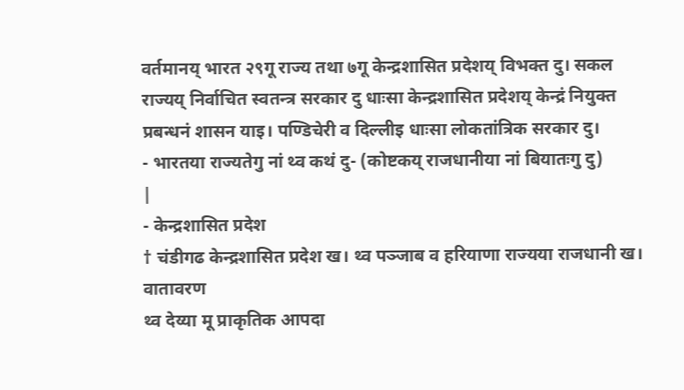वर्तमानय् भारत २९गू राज्य तथा ७गू केन्द्रशासित प्रदेशय् विभक्त दु। सकल राज्यय् निर्वाचित स्वतन्त्र सरकार दु धाःसा केन्द्रशासित प्रदेशय् केन्द्रं नियुक्त प्रबन्धनं शासन याइ। पण्डिचेरी व दिल्लीइ धाःसा लोकतांत्रिक सरकार दु।
- भारतया राज्यतेगु नां थ्व कथं दु- (कोष्टकय् राजधानीया नां बियातःगु दु)
|
- केन्द्रशासित प्रदेश
† चंडीगढ केन्द्रशासित प्रदेश ख। थ्व पञ्जाब व हरियाणा राज्यया राजधानी ख।
वातावरण
थ्व देय्या मू प्राकृतिक आपदा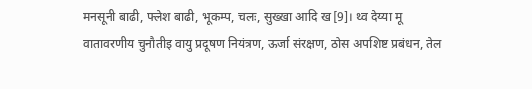मनसूनी बाढी, फ्लेश बाढी, भूकम्प, चलः, सुख्खा आदि ख[9]। थ्व देय्या मू वातावरणीय चुनौतीइ वायु प्रदूषण नियंत्रण, ऊर्जा संरक्षण, ठोस अपशिष्ट प्रबंधन, तेल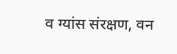व ग्यांस संरक्षण, वन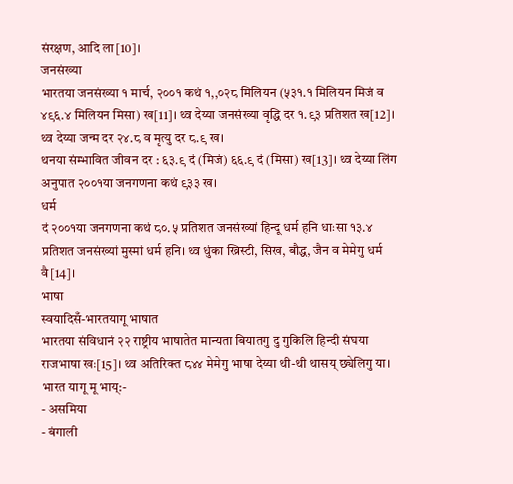संरक्षण, आदि ला[10]।
जनसंख्या
भारतया जनसंख्या १ मार्च, २००१ कथं १,,०२८ मिलियन (५३१.१ मिलियन मिजं व ४९६.४ मिलियन मिसा) ख[11]। थ्व देय्या जनसंख्या वृद्धि दर १.९३ प्रतिशत ख[12]। थ्व देय्या जन्म दर २४.८ व मृत्यु दर ८.९ ख।
थनया संम्भावित जीवन दर : ६३.९ दं (मिजं) ६६.९ दं (मिसा) ख[13]। थ्व देय्या लिंग अनुपात २००१या जनगणना कथं ९३३ ख।
धर्म
दं २००१या जनगणना कथं ८०.५ प्रतिशत जनसंख्यां हिन्दू धर्म हनि धाःसा १३.४ प्रतिशत जनसंख्यां मुस्मां धर्म हनि। थ्व धुंका ख्रिस्टी, सिख, बौद्ध, जैन व मेमेगु धर्म वै[14]।
भाषा
स्वयादिसँ-भारतयागू भाषात
भारतया संविधानं २२ राष्ट्रीय भाषातेत मान्यता बियातगु दु गुकिलि हिन्दी संघया राजभाषा खः[15]। थ्व अतिरिक्त ८४४ मेमेगु भाषा देय्या थी-थी थासय् छ्येलिगु या।
भारत यागू मू भाय्:-
- असमिया
- बंगाली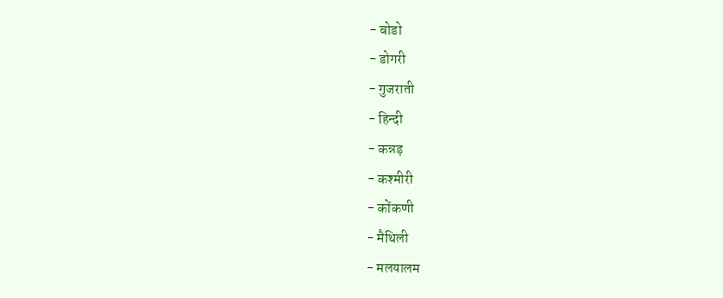- बोडो
- डोगरी
- गुजराती
- हिन्दी
- कन्नड़
- कश्मीरी
- कोंकणी
- मैथिली
- मलयालम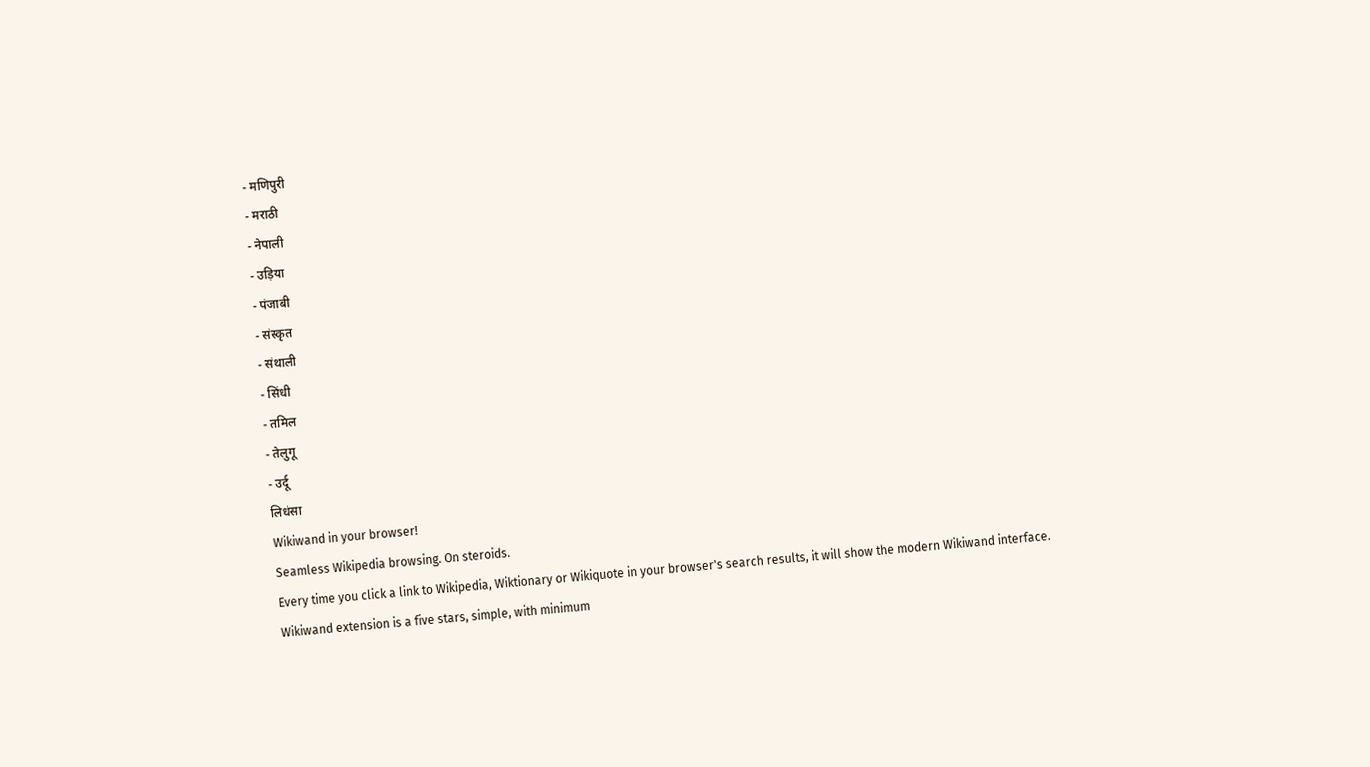- मणिपुरी
- मराठी
- नेपाली
- उड़िया
- पंजाबी
- संस्कृत
- संथाली
- सिंधी
- तमिल
- तेलुगू
- उर्दू
लिधंसा
Wikiwand in your browser!
Seamless Wikipedia browsing. On steroids.
Every time you click a link to Wikipedia, Wiktionary or Wikiquote in your browser's search results, it will show the modern Wikiwand interface.
Wikiwand extension is a five stars, simple, with minimum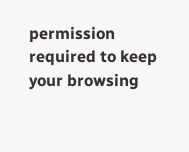permission required to keep your browsing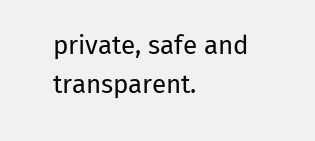private, safe and transparent.